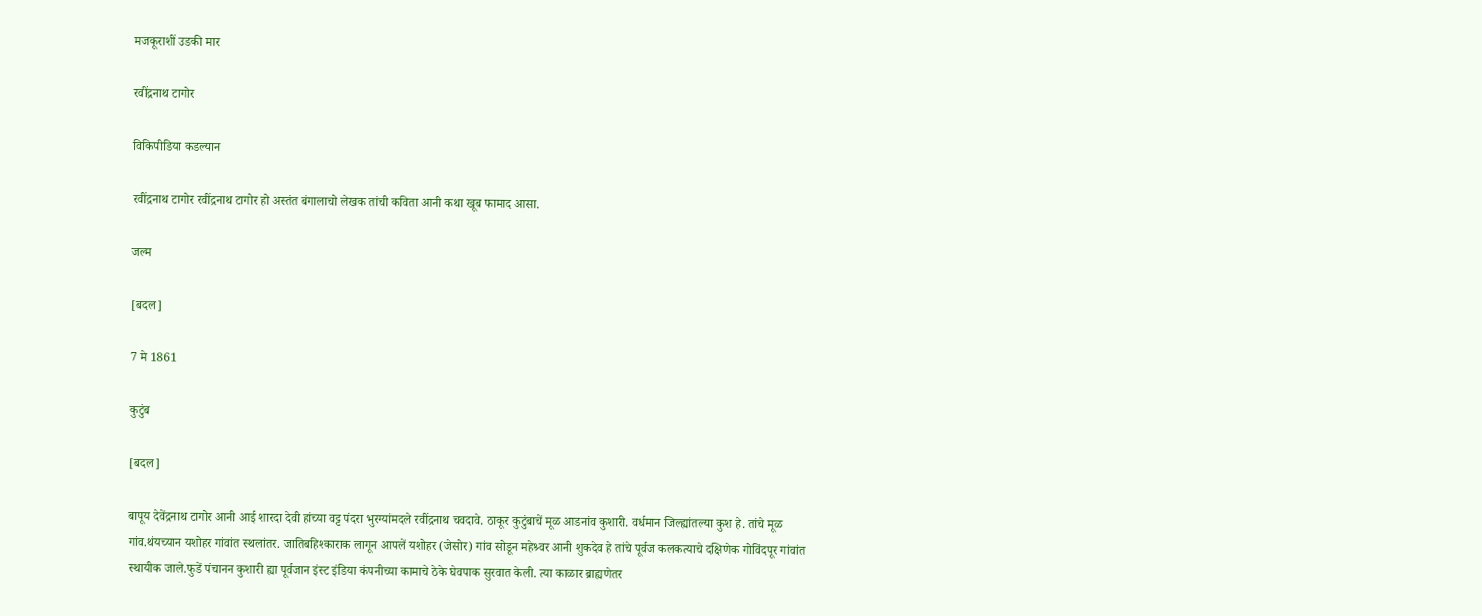मजकूराशीं उडकी मार

रवींद्रनाथ टागोर

विकिपीडिया कडल्यान

रवींद्रनाथ टागोर रवींद्रनाथ टागोर हो अस्तंत बंगालाचो लेखक तांची कविता आनी कथा खूब फामाद आसा.

जल्म

[बदल]

7 मे 1861

कुटुंब

[बदल]

बापूय देवेंद्रनाथ टागोर आनी आई शारदा देवी हांच्या वट्ट पंदरा भुरग्यांमदले रवींद्रनाथ चवदावे. ठाकूर कुटुंबाचें मूळ आडनांव कुशारी. वर्धमान जिल्ह्यांतल्या कुश हे. तांचे मूळ गांव.थंयच्यान यशोहर गांवांत स्थलांतर. जातिबहिश्काराक लागून आपलें यशोहर (जेसोर) गांव सोडून महेश्र्वर आनी शुकदेव हे तांचे पूर्वज कलकत्याचे दक्षिणेक गोविंदपूर गांवांत स्थायीक जाले.फुडें पंचानन कुशारी ह्या पूर्वजान इंस्ट इंडिया कंपनीच्या कामाचे ठेके घेवपाक सुरवात केली. त्या काळार ब्राह्यणेतर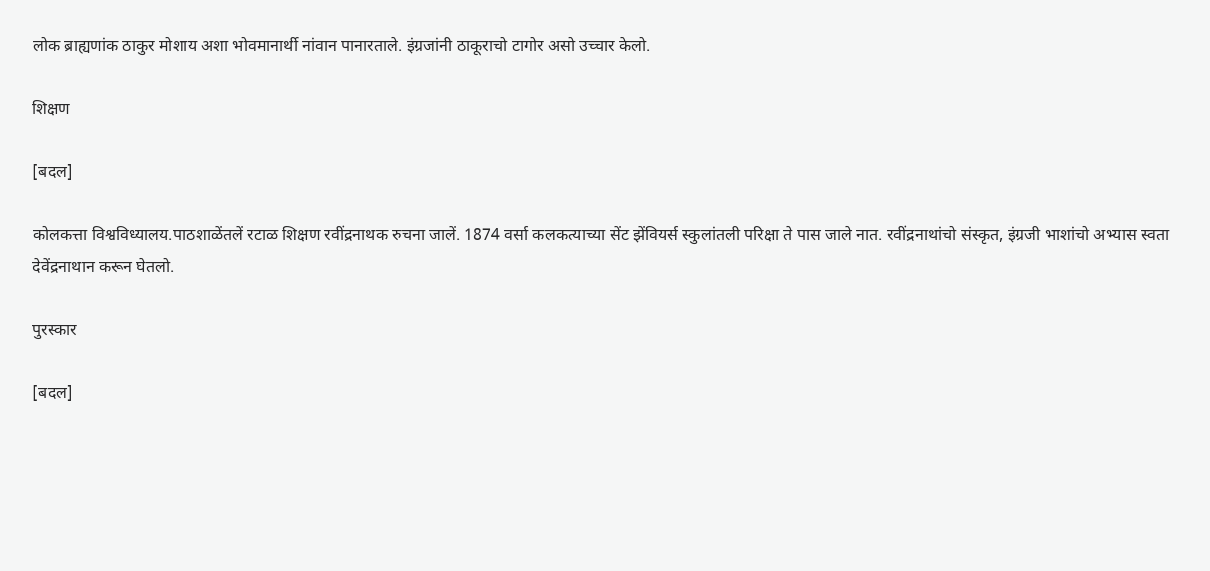लोक ब्राह्यणांक ठाकुर मोशाय अशा भोवमानार्थी नांवान पानारताले. इंग्रजांनी ठाकूराचो टागोर असो उच्चार केलो.

शिक्षण

[बदल]

कोलकत्ता विश्वविध्यालय.पाठशाळेंतलें रटाळ शिक्षण रवींद्रनाथक रुचना जालें. 1874 वर्सा कलकत्याच्या सेंट झेंवियर्स स्कुलांतली परिक्षा ते पास जाले नात. रवींद्रनाथांचो संस्कृत, इंग्रजी भाशांचो अभ्यास स्वता देवेंद्रनाथान करून घेतलो.

पुरस्कार

[बदल]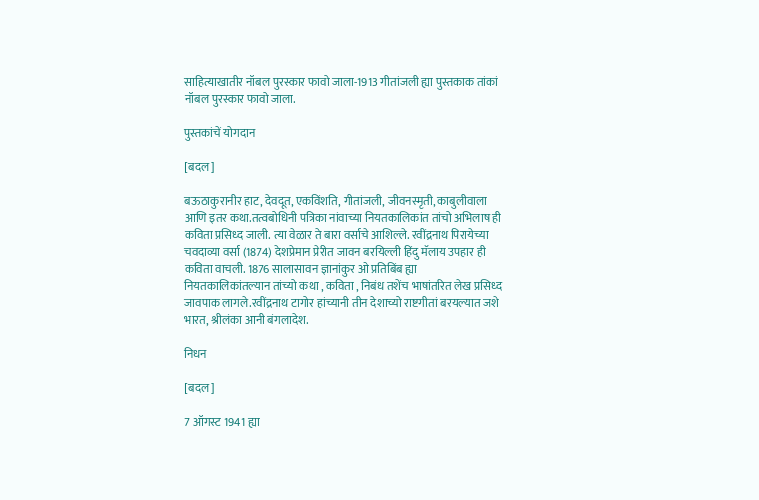साहित्याखातीर नॉबल पुरस्कार फावो जाला-1913 गीतांजली ह्या पुस्तकाक तांकां नॉबल पुरस्कार फावो जाला.

पुस्तकांचें योगदान

[बदल]

बऊठाकुरानीर हाट, देवदूत, एकविंशति, गीतांजली, जीवनस्मृती, काबुलीवाला आणि इतर कथा.तत्वबोधिनी पत्रिका नांवाच्या नियतकालिकांत तांचो अभिलाष ही कविता प्रसिध्द जाली. त्या वेळार ते बारा वर्साचे आशिल्ले. रवींद्रनाथ पिरायेच्या चवदाव्या वर्सा (1874) देशप्रेमान प्रेरीत जावन बरयिल्ली हिंदु मॅलाय उपहार ही कविता वाचली. 1876 सालासावन ज्ञानांकुर ओ प्रतिबिंब ह्या नियतकालिकांतल्यान तांच्यो कथा , कविता , निबंध तशेंच भाषांतरित लेख प्रसिध्द जावपाक लागले.रवींद्रनाथ टागोर हांच्यानी तीन देशाच्यो राष्टगीतां बरयल्यात जशे भारत, श्रीलंका आनी बंगलादेश.

निधन

[बदल]

7 ऑगस्ट 1941 ह्या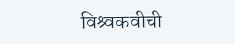विश्र्वकवीची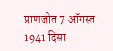प्राणजोत 7 ऑगस्त 1941 दिसा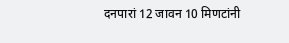दनपारां 12 जावन 10 मिणटांनी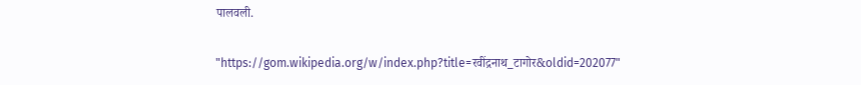पालवली.

"https://gom.wikipedia.org/w/index.php?title=रवींद्रनाथ_टागोर&oldid=202077"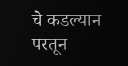चे कडल्यान परतून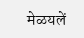मेळयलें